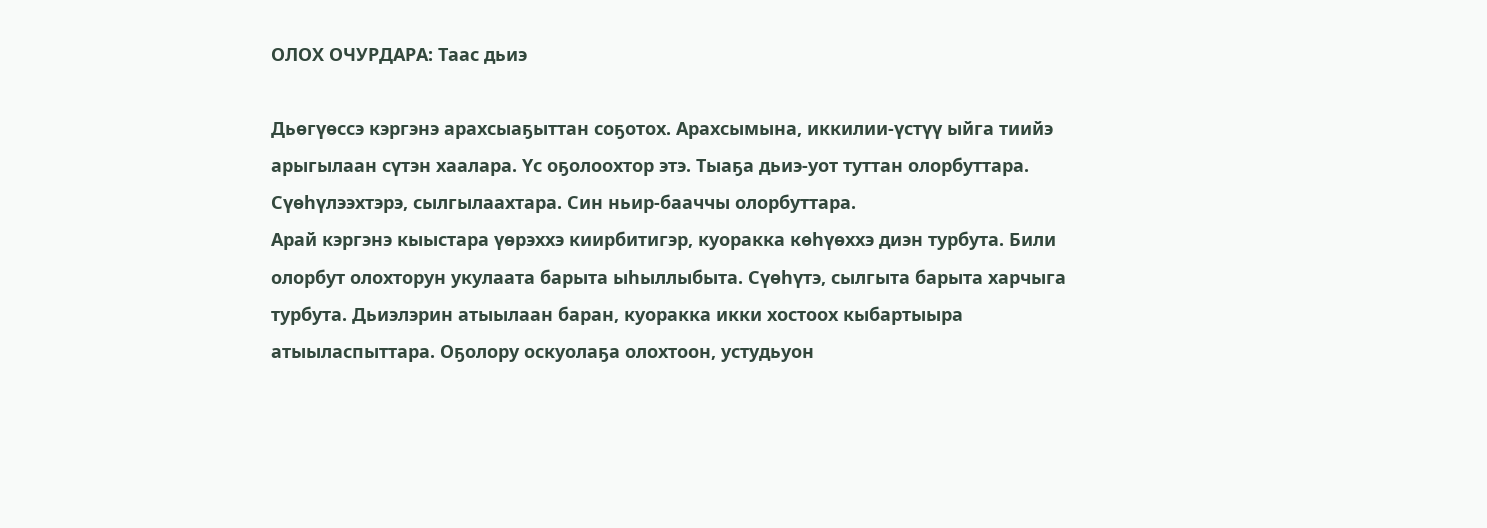ОЛОХ ОЧУРДАРА: Таас дьиэ

Дьөгүөссэ кэргэнэ арахсыаҕыттан соҕотох. Арахсымына, иккилии-үстүү ыйга тиийэ арыгылаан сүтэн хаалара. Үс оҕолоохтор этэ. Тыаҕа дьиэ-уот туттан олорбуттара. Сүөһүлээхтэрэ, сылгылаахтара. Син ньир-бааччы олорбуттара.
Арай кэргэнэ кыыстара үөрэххэ киирбитигэр, куоракка көһүөххэ диэн турбута. Били олорбут олохторун укулаата барыта ыһыллыбыта. Сүөһүтэ, сылгыта барыта харчыга турбута. Дьиэлэрин атыылаан баран, куоракка икки хостоох кыбартыыра атыыласпыттара. Оҕолору оскуолаҕа олохтоон, устудьуон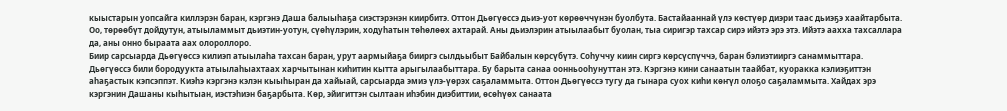кыыстарын уопсайга киллэрэн баран, кэргэнэ Даша балыыһаҕа сиэстэрэнэн киирбитэ. Оттон Дьөгүөссэ дьиэ-уот көрөөччүнэн буолбута. Бастайааннай үлэ көстүөр диэри таас дьиэҕэ хаайтарбыта. Оо, төрөөбүт дойдутун, атыыламмыт дьиэтин-уотун, сүөһүлэрин, ходуһатын төһөлөөх ахтарай. Аны дьиэлэрин атыылаабыт буолан, тыа сиригэр тахсар сирэ ийэтэ эрэ этэ. Ийэтэ аахха тахсаллара да, аны онно быраата аах олороллоро.
Биир сарсыарда Дьөгүөссэ килиэп атыылаһа тахсан баран, урут аармыйаҕа бииргэ сылдьыбыт Байбалын көрсүбүтэ. Соһуччу киин сиргэ көрсүспүччэ, баран бэлиэтииргэ санаммыттара. Дьөгүөссэ били бородуукта атыылаһыахтаах харчытынан киһитин кытта арыгылаабыттара. Бу барыта санаа оонньооһунуттан этэ. Кэргэнэ кини санаатын таайбат, куоракка кэлиэҕиттэн аһаҕастык кэпсэппэт. Киэһэ кэргэнэ кэлэн кыыһыран да хайыай, сарсыарда эмиэ үлэ-үөрэх саҕаламмыта. Оттон Дьөгүөссэ тугу да гынара суох киһи көҥүл олоҕо саҕаламмыта. Хайдах эрэ кэргэнин Дашаны кыһытыан, иэстэһиэн баҕарбыта. Көр, эйигиттэн сылтаан иһэбин диэбиттии, өсөһүөх санаата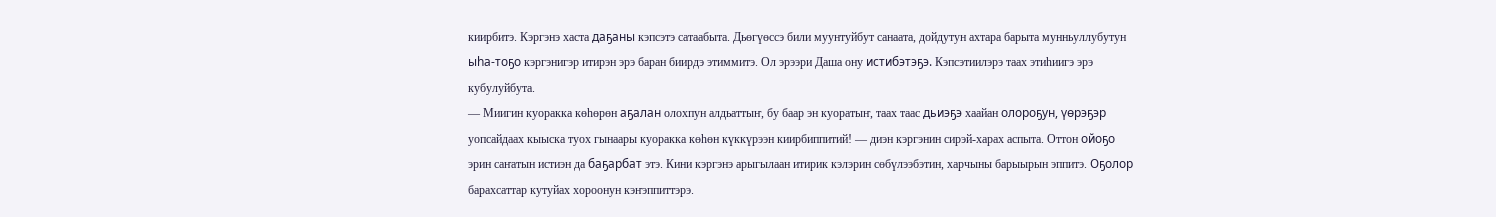киирбитэ. Кэргэнэ хаста даҕаны кэпсэтэ сатаабыта. Дьөгүөссэ били муунтуйбут санаата, дойдутун ахтара барыта мунньуллубутун ыһа-тоҕо кэргэнигэр итирэн эрэ баран биирдэ этиммитэ. Ол эрээри Даша ону истибэтэҕэ. Кэпсэтиилэрэ таах этиһиигэ эрэ кубулуйбута.
— Миигин куоракка көһөрөн аҕалан олохпун алдьаттыҥ, бу баар эн куоратыҥ, таах таас дьиэҕэ хаайан олороҕун, үөрэҕэр уопсайдаах кыыска туох гынаары куоракка көһөн күккүрээн киирбиппитий! — диэн кэргэнин сирэй-харах аспыта. Оттон ойоҕо эрин саҥатын истиэн да баҕарбат этэ. Кини кэргэнэ арыгылаан итирик кэлэрин сөбүлээбэтин, харчыны барыырын эппитэ. Оҕолор барахсаттар кутуйах хороонун кэҥэппиттэрэ.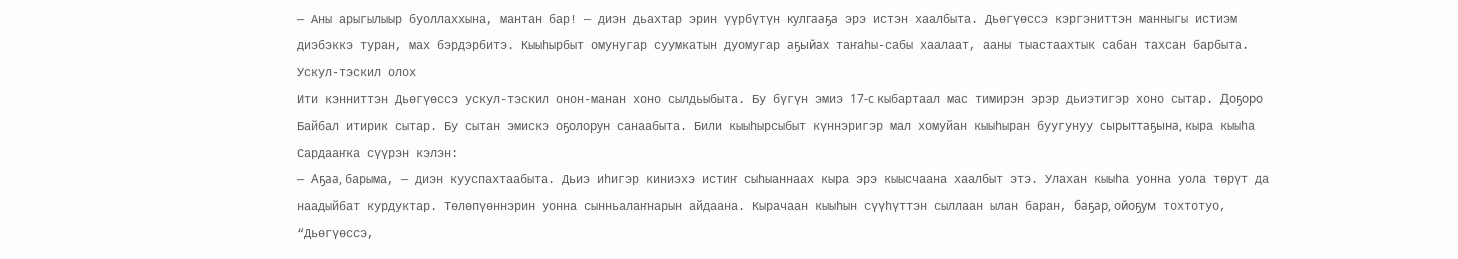— Аны арыгылыыр буоллаххына, мантан бар! — диэн дьахтар эрин үүрбүтүн кулгааҕа эрэ истэн хаалбыта. Дьөгүөссэ кэргэниттэн манныгы истиэм диэбэккэ туран, мах бэрдэрбитэ. Кыыһырбыт омунугар суумкатын дуомугар аҕыйах таҥаһы-сабы хаалаат, ааны тыастаахтык сабан тахсан барбыта.
Ускул-тэскил олох
Ити кэнниттэн Дьөгүөссэ ускул-тэскил онон-манан хоно сылдьыбыта. Бу бүгүн эмиэ 17‑c кыбартаал мас тимирэн эрэр дьиэтигэр хоно сытар. Доҕоро Байбал итирик сытар. Бу сытан эмискэ оҕолорун санаабыта. Били кыыһырсыбыт күннэригэр мал хомуйан кыыһыран буугунуу сырыттаҕына, кыра кыыһа Сардааҥка сүүрэн кэлэн:
— Аҕаа, барыма, — диэн кууспахтаабыта. Дьиэ иһигэр киниэхэ истиҥ сыһыаннаах кыра эрэ кыысчаана хаалбыт этэ. Улахан кыыһа уонна уола төрүт да наадыйбат курдуктар. Төлөпүөннэрин уонна сынньалаҥнарын айдаана. Кырачаан кыыһын сүүһүттэн сыллаан ылан баран, баҕар, ойоҕум тохтотуо, “Дьөгүөссэ,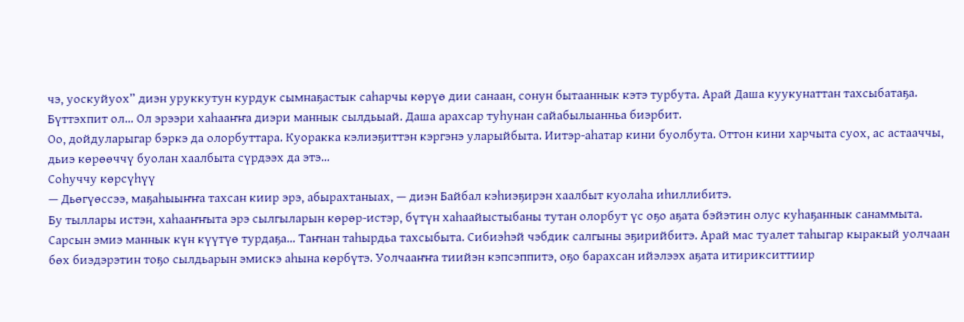чэ, уоскуйуох” диэн уруккутун курдук сымнаҕастык саһарчы көрүө дии санаан, сонун бытааннык кэтэ турбута. Арай Даша куукунаттан тахсыбатаҕа. Бүттэхпит ол… Ол эрээри хаһааҥҥа диэри маннык сылдьыай. Даша арахсар туһунан сайабылыанньа биэрбит.
Оо, дойдуларыгар бэркэ да олорбуттара. Куоракка кэлиэҕиттэн кэргэнэ уларыйбыта. Иитэр-аһатар кини буолбута. Оттон кини харчыта суох, ас астааччы, дьиэ көрөөччү буолан хаалбыта сүрдээх да этэ…
Соһуччу көрсүһүү
— Дьөгүөссээ, маҕаһыыҥҥа тахсан киир эрэ, абырахтаныах, — диэн Байбал кэһиэҕирэн хаалбыт куолаһа иһиллибитэ.
Бу тыллары истэн, хаһааҥҥыта эрэ сылгыларын көрөр-истэр, бүтүн хаһаайыстыбаны тутан олорбут үс оҕо аҕата бэйэтин олус куһаҕаннык санаммыта. Сарсын эмиэ маннык күн күүтүө турдаҕа… Таҥнан таһырдьа тахсыбыта. Сибиэһэй чэбдик салгыны эҕирийбитэ. Арай мас туалет таһыгар кыракый уолчаан бөх биэдэрэтин тоҕо сылдьарын эмискэ аһына көрбүтэ. Уолчааҥҥа тиийэн кэпсэппитэ, оҕо барахсан ийэлээх аҕата итирикситтиир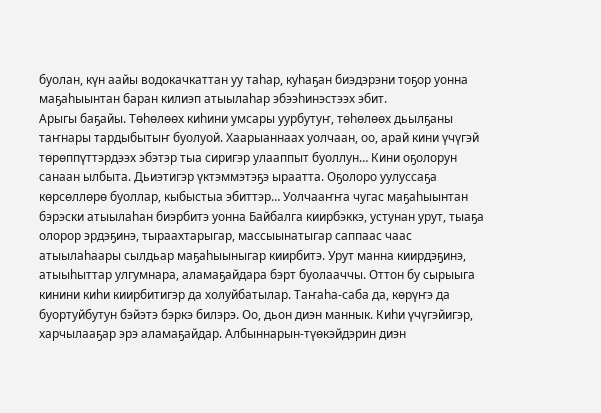буолан, күн аайы водокачкаттан уу таһар, куһаҕан биэдэрэни тоҕор уонна маҕаһыынтан баран килиэп атыылаһар эбээһинэстээх эбит.
Арыгы баҕайы. Төһөлөөх киһини умсары уурбутуҥ, төһөлөөх дьылҕаны таҥнары тардыбытыҥ буолуой. Хаарыаннаах уолчаан, оо, арай кини үчүгэй төрөппүттэрдээх эбэтэр тыа сиригэр улааппыт буоллун… Кини оҕолорун санаан ылбыта. Дьиэтигэр үктэммэтэҕэ ыраатта. Оҕолоро уулуссаҕа көрсөллөрө буоллар, кыбыстыа эбиттэр… Уолчааҥҥа чугас маҕаһыынтан бэрэски атыылаһан биэрбитэ уонна Байбалга киирбэккэ, устунан урут, тыаҕа олорор эрдэҕинэ, тыраахтарыгар, массыынатыгар саппаас чаас атыылаһаары сылдьар маҕаһыыныгар киирбитэ. Урут манна киирдэҕинэ, атыыһыттар улгумнара, аламаҕайдара бэрт буолааччы. Оттон бу сырыыга кинини киһи киирбитигэр да холуйбатылар. Таҥаһа-саба да, көрүҥэ да буортуйбутун бэйэтэ бэркэ билэрэ. Оо, дьон диэн маннык. Киһи үчүгэйигэр, харчылааҕар эрэ аламаҕайдар. Албыннарын-түөкэйдэрин диэн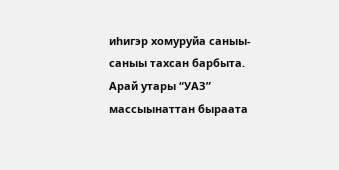иһигэр хомуруйа саныы-саныы тахсан барбыта. Арай утары “УАЗ” массыынаттан быраата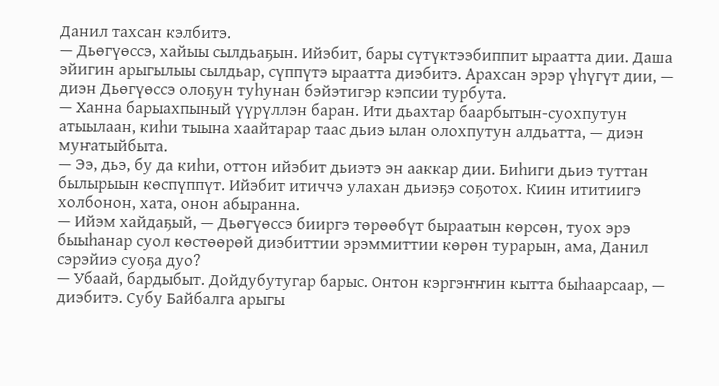Данил тахсан кэлбитэ.
— Дьөгүөссэ, хайыы сылдьаҕын. Ийэбит, бары сүтүктээбиппит ыраатта дии. Даша эйигин арыгылыы сылдьар, сүппүтэ ыраатта диэбитэ. Арахсан эрэр үһүгүт дии, — диэн Дьөгүөссэ олоҕун туһунан бэйэтигэр кэпсии турбута.
— Ханна барыахпыный үүрүллэн баран. Ити дьахтар баарбытын-суохпутун атыылаан, киһи тыына хаайтарар таас дьиэ ылан олохпутун алдьатта, — диэн муҥатыйбыта.
— Ээ, дьэ, бу да киһи, оттон ийэбит дьиэтэ эн ааккар дии. Биһиги дьиэ туттан былырыын көспүппүт. Ийэбит итиччэ улахан дьиэҕэ соҕотох. Киин ититиигэ холбонон, хата, онон абыранна.
— Ийэм хайдаҕый, — Дьөгүөссэ бииргэ төрөөбүт быраатын көрсөн, туох эрэ быыһанар суол көстөөрөй диэбиттии эрэммиттии көрөн турарын, ама, Данил сэрэйиэ суоҕа дуо?
— Убаай, бардыбыт. Дойдубутугар барыс. Онтон кэргэҥҥин кытта быһаарсаар, — диэбитэ. Субу Байбалга арыгы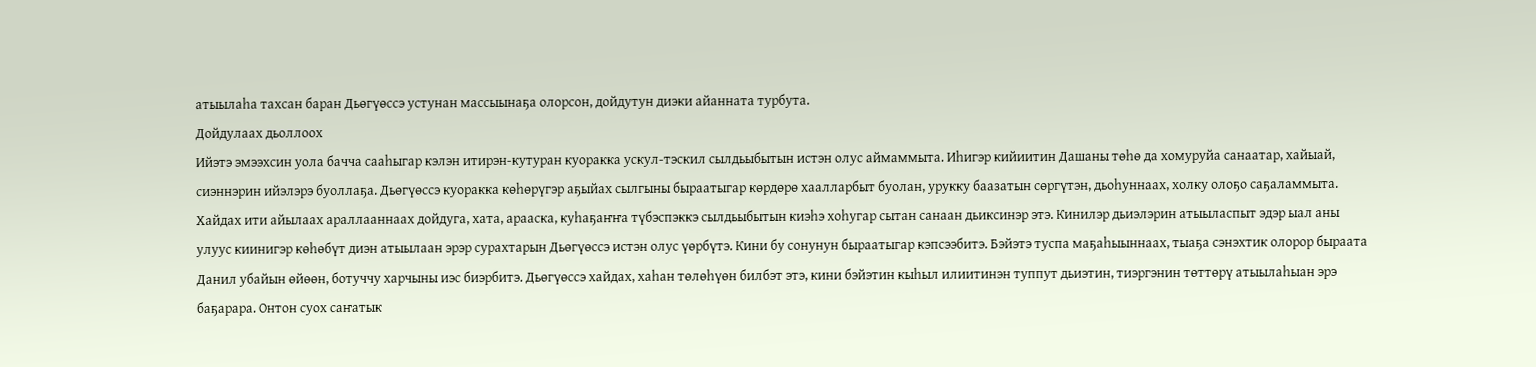атыылаһа тахсан баран Дьөгүөссэ устунан массыынаҕа олорсон, дойдутун диэки айанната турбута.
Дойдулаах дьоллоох
Ийэтэ эмээхсин уола бачча сааһыгар кэлэн итирэн-кутуран куоракка ускул-тэскил сылдьыбытын истэн олус аймаммыта. Иһигэр кийиитин Дашаны төһө да хомуруйа санаатар, хайыай, сиэннэрин ийэлэрэ буоллаҕа. Дьөгүөссэ куоракка көһөрүгэр аҕыйах сылгыны быраатыгар көрдөрө хаалларбыт буолан, урукку баазатын сөргүтэн, дьоһуннаах, холку олоҕо саҕаламмыта. Хайдах ити айылаах араллааннаах дойдуга, хата, арааска, куһаҕаҥҥа түбэспэккэ сылдьыбытын киэһэ хоһугар сытан санаан дьиксинэр этэ. Кинилэр дьиэлэрин атыыласпыт эдэр ыал аны улуус киинигэр көһөбүт диэн атыылаан эрэр сурахтарын Дьөгүөссэ истэн олус үөрбүтэ. Кини бу сонунун быраатыгар кэпсээбитэ. Бэйэтэ туспа маҕаһыыннаах, тыаҕа сэнэхтик олорор быраата Данил убайын өйөөн, ботуччу харчыны иэс биэрбитэ. Дьөгүөссэ хайдах, хаһан төлөһүөн билбэт этэ, кини бэйэтин кыһыл илиитинэн туппут дьиэтин, тиэргэнин төттөрү атыылаһыан эрэ баҕарара. Онтон суох саҥатык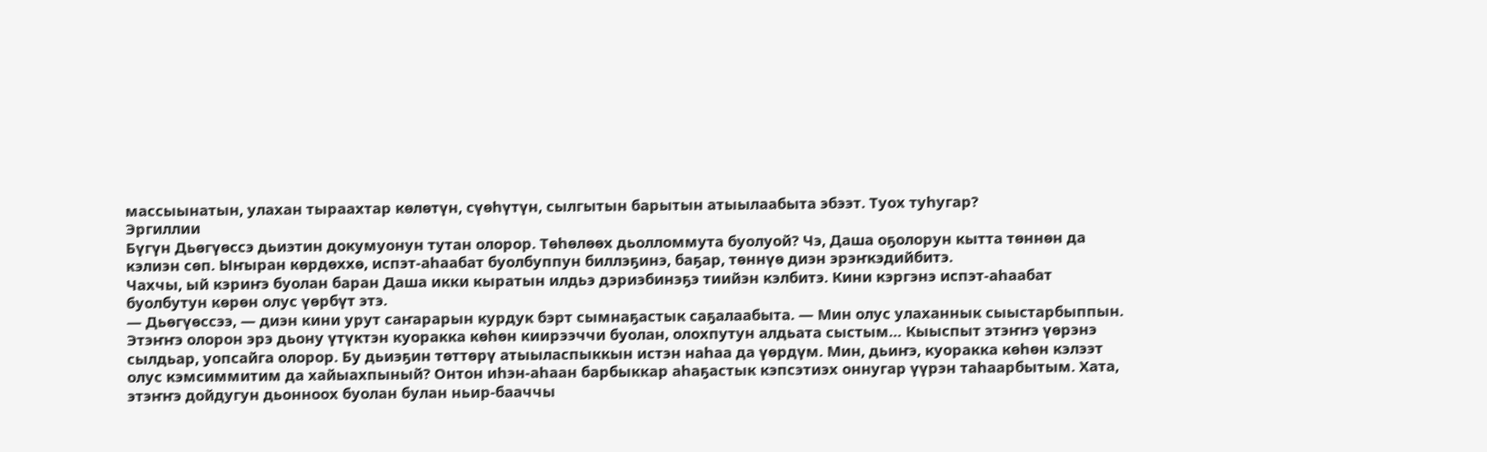массыынатын, улахан тыраахтар көлөтүн, сүөһүтүн, сылгытын барытын атыылаабыта эбээт. Туох туһугар?
Эргиллии
Бүгүн Дьөгүөссэ дьиэтин докумуонун тутан олорор. Төһөлөөх дьолломмута буолуой? Чэ, Даша оҕолорун кытта төннөн да кэлиэн сөп. Ыҥыран көрдөххө, испэт-аһаабат буолбуппун биллэҕинэ, баҕар, төннүө диэн эрэҥкэдийбитэ.
Чахчы, ый кэриҥэ буолан баран Даша икки кыратын илдьэ дэриэбинэҕэ тиийэн кэлбитэ. Кини кэргэнэ испэт-аһаабат буолбутун көрөн олус үөрбүт этэ.
— Дьөгүөссээ, — диэн кини урут саҥарарын курдук бэрт сымнаҕастык саҕалаабыта. — Мин олус улаханнык сыыстарбыппын. Этэҥҥэ олорон эрэ дьону үтүктэн куоракка көһөн киирээччи буолан, олохпутун алдьата сыстым… Кыыспыт этэҥҥэ үөрэнэ сылдьар, уопсайга олорор. Бу дьиэҕин төттөрү атыыласпыккын истэн наһаа да үөрдүм. Мин, дьиҥэ, куоракка көһөн кэлээт олус кэмсиммитим да хайыахпыный? Онтон иһэн-аһаан барбыккар аһаҕастык кэпсэтиэх оннугар үүрэн таһаарбытым. Хата, этэҥҥэ дойдугун дьонноох буолан булан ньир-бааччы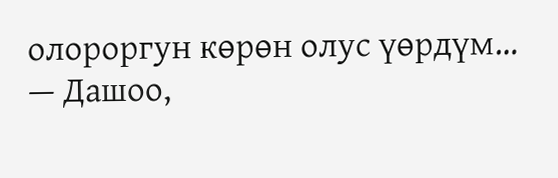олороргун көрөн олус үөрдүм…
— Дашоо,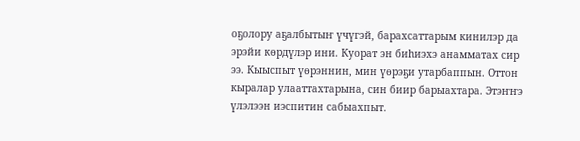оҕолору аҕалбытыҥ үчүгэй, барахсаттарым кинилэр да эрэйи көрдүлэр ини. Куорат эн биһиэхэ анамматах сир ээ. Кыыспыт үөрэннин, мин үөрэҕи утарбаппын. Оттон кыралар улааттахтарына, син биир барыахтара. Этэҥҥэ үлэлээн иэспитин сабыахпыт.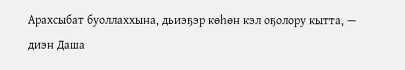Арахсыбат буоллаххына, дьиэҕэр көһөн кэл оҕолору кытта, — диэн Даша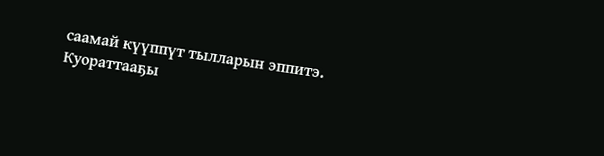саамай күүппүт тылларын эппитэ.
Куораттааҕы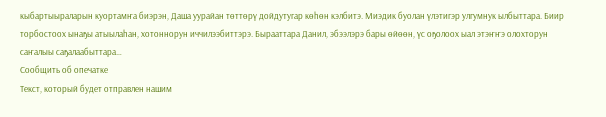кыбартыыраларын куортамҥа биэрэн, Даша уурайан төттөрү дойдутугар көһөн кэлбитэ. Миэдик буолан үлэтигэр улгумнук ылбыттара. Биир торбостоох ынаҕы атыылаһан, хотоннорун иччилээбиттэрэ. Бырааттара Данил, эбээлэрэ бары өйөөн, үс оҕолоох ыал этэҥҥэ олохторун саҥалыы саҕалаабыттара…
Сообщить об опечатке
Текст, который будет отправлен нашим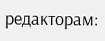редакторам: